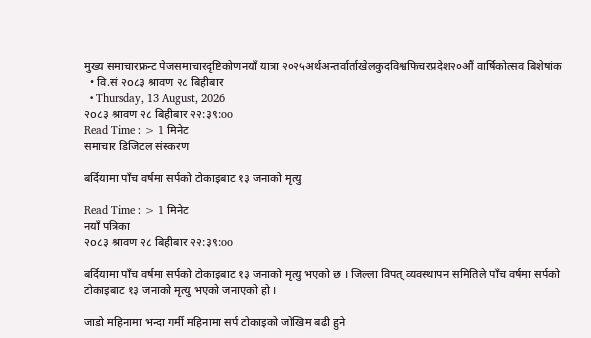मुख्य समाचारफ्रन्ट पेजसमाचारदृष्टिकोणनयाँ यात्रा २०२५अर्थअन्तर्वार्ताखेलकुदविश्वफिचरप्रदेश२०औं वार्षिकोत्सव बिशेषांक
  • वि.सं २o८३ श्रावण २८ बिहीबार
  • Thursday, 13 August, 2026
२o८३ श्रावण २८ बिहीबार २२:३९:oo
Read Time : > 1 मिनेट
समाचार डिजिटल संस्करण

बर्दियामा पाँच वर्षमा सर्पको टोकाइबाट १३ जनाको मृत्यु

Read Time : > 1 मिनेट
नयाँ पत्रिका
२o८३ श्रावण २८ बिहीबार २२:३९:oo

बर्दियामा पाँच वर्षमा सर्पको टोकाइबाट १३ जनाको मृत्यु भएको छ । जिल्ला विपत् व्यवस्थापन समितिले पाँच वर्षमा सर्पको टोकाइबाट १३ जनाको मृत्यु भएको जनाएको हो ।

जाडो महिनामा भन्दा गर्मी महिनामा सर्प टोकाइको जोखिम बढी हुने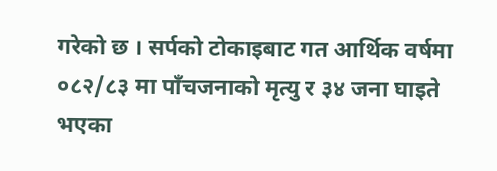गरेको छ । सर्पको टोकाइबाट गत आर्थिक वर्षमा ०८२/८३ मा पाँचजनाको मृत्यु र ३४ जना घाइते भएका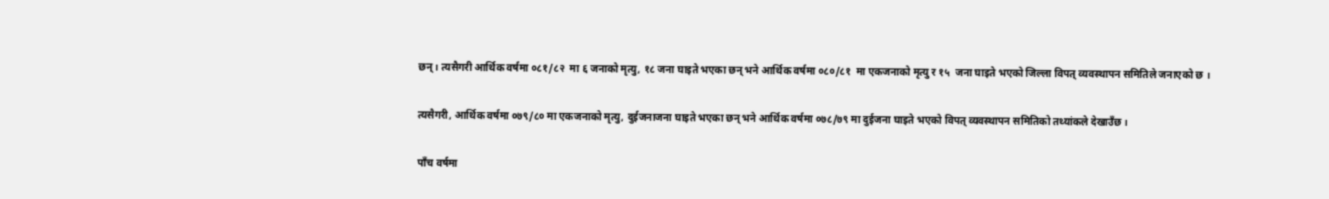छन् । त्यसैगरी आर्थिक वर्षमा ०८१/८२  मा ६ जनाको मृत्यु, १८ जना घाइते भएका छन् भने आर्थिक वर्षमा ०८०/८१  मा एकजनाको मृत्यु र १५  जना घाइते भएको जिल्ला विपत् व्यवस्थापन समितिले जनाएको छ ।

त्यसैगरी, आर्थिक वर्षमा ०७९/८० मा एकजनाको मृत्यु, दुईजनाजना घाइते भएका छन् भने आर्थिक वर्षमा ०७८/७९ मा दुईजना घाइते भएको विपत् व्यवस्थापन समितिको तथ्यांकले देखाउँछ ।

पाँच वर्षमा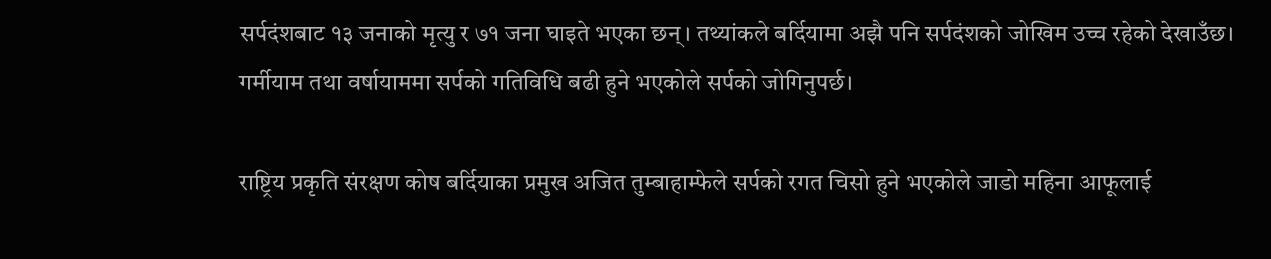सर्पदंशबाट १३ जनाको मृत्यु र ७१ जना घाइते भएका छन्। तथ्यांकले बर्दियामा अझै पनि सर्पदंशको जोखिम उच्च रहेको देखाउँछ। गर्मीयाम तथा वर्षायाममा सर्पको गतिविधि बढी हुने भएकोले सर्पको जोगिनुपर्छ।

राष्ट्रिय प्रकृति संरक्षण कोष बर्दियाका प्रमुख अजित तुम्बाहाम्फेले सर्पको रगत चिसो हुने भएकोले जाडो महिना आफूलाई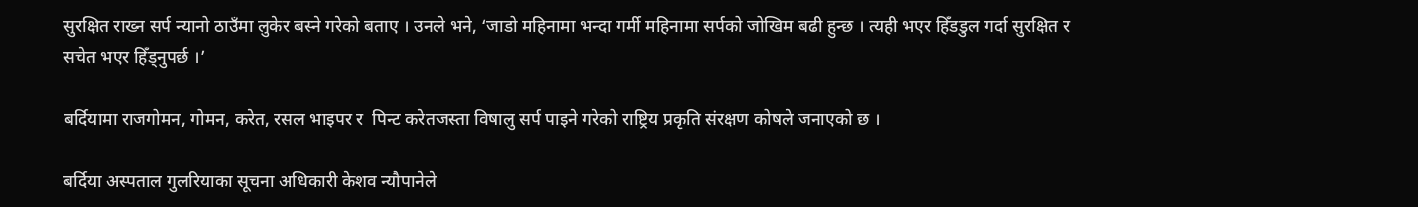सुरक्षित राख्न सर्प न्यानो ठाउँमा लुकेर बस्ने गरेको बताए । उनले भने, ‘जाडो महिनामा भन्दा गर्मी महिनामा सर्पको जोखिम बढी हुन्छ । त्यही भएर हिँडडुल गर्दा सुरक्षित र सचेत भएर हिँड्नुपर्छ ।’

बर्दियामा राजगोमन, गोमन, करेत, रसल भाइपर र  पिन्ट करेतजस्ता विषालु सर्प पाइने गरेको राष्ट्रिय प्रकृति संरक्षण कोषले जनाएको छ ।

बर्दिया अस्पताल गुलरियाका सूचना अधिकारी केशव न्यौपानेले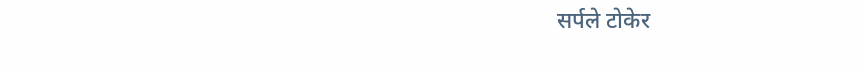सर्पले टोकेर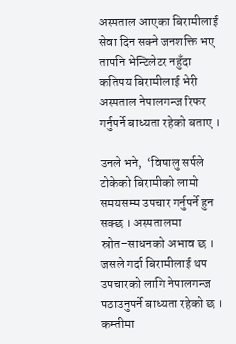अस्पताल आएका बिरामीलाई सेवा दिन सक्ने जनशक्ति भए तापनि भेन्टिलेटर नहुँदा कतिपय बिरामीलाई भेरी अस्पताल नेपालगन्ज रिफर गर्नुपर्ने बाध्यता रहेको बताए ।

उनले भने,  ‘विषालु सर्पले टोकेको बिरामीको लामो समयसम्म उपचार गर्नुपर्ने हुन सक्छ । अस्पतालमा स्रोत–साधनको अभाव छ । जसले गर्दा बिरामीलाई थप उपचारको लागि नेपालगन्ज पठाउनुपर्ने बाध्यता रहेको छ । कम्तीमा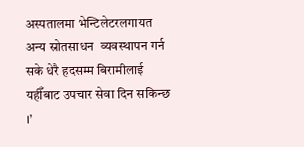अस्पतालमा भेन्टिलेटरलगायत अन्य स्रोतसाधन  व्यवस्थापन गर्न सके धेरै हदसम्म बिरामीलाई यहीँबाट उपचार सेवा दिन सकिन्छ ।’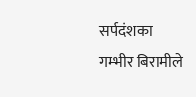सर्पदंशका गम्भीर बिरामीले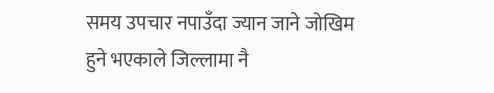समय उपचार नपाउँदा ज्यान जाने जोखिम हुने भएकाले जिल्लामा नै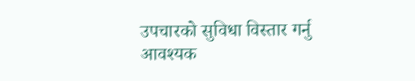उपचारको सुविधा विस्तार गर्नु आवश्यक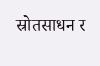स्रोतसाधन र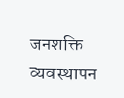जनशक्ति व्यवस्थापन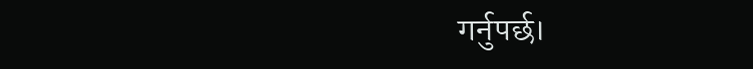गर्नुपर्छ।